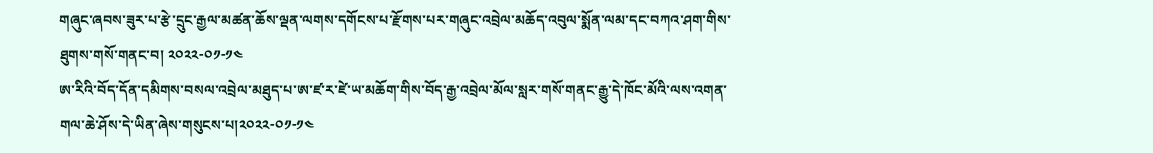གཞུང་ཞབས་ཟུར་པ་རྩེ་དྲུང་རྒྱལ་མཚན་ཆོས་ལྡན་ལགས་དགོངས་པ་རྫོགས་པར་གཞུང་འབྲེལ་མཆོད་འབུལ་སྨོན་ལམ་དང་བཀའ་ཤག་གིས་ཐུགས་གསོ་གནང་བ། ༢༠༢༢-༠༡-༡༤
ཨ་རིའི་བོད་དོན་དམིགས་བསལ་འབྲེལ་མཐུད་པ་ཨ་ཛ་ར་ཛེ་ཡ་མཆོག་གིས་བོད་རྒྱ་འབྲེལ་མོལ་སླར་གསོ་གནང་རྒྱུ་དེ་ཁོང་མོའི་ལས་འགན་གལ་ཆེ་ཤོས་དེ་ཡིན་ཞེས་གསུངས་པ།༢༠༢༢-༠༡-༡༤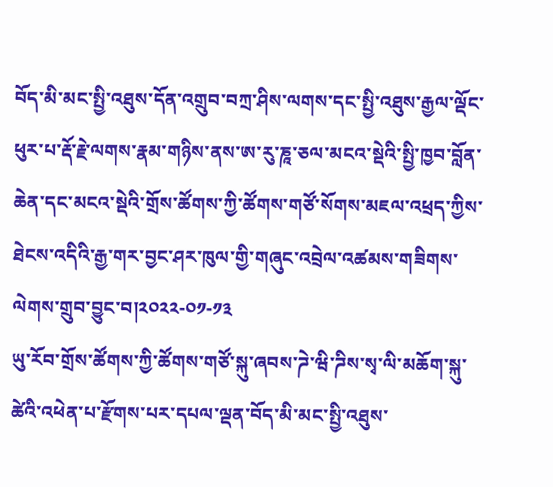བོད་མི་མང་སྤྱི་འཐུས་དོན་འགྲུབ་བཀྲ་ཤིས་ལགས་དང་སྤྱི་འཐུས་རྒྱལ་ལྡོང་ཕུར་པ་རྡོ་རྗེ་ལགས་རྣམ་གཉིས་ནས་ཨ་རུ་ཎཱ་ཅལ་མངའ་སྡེའི་སྤྱི་ཁྱབ་བློན་ཆེན་དང་མངའ་སྡེའི་གྲོས་ཚོགས་ཀྱི་ཚོགས་གཙོ་སོགས་མཇལ་འཕྲད་ཀྱིས་ཐེངས་འདིའི་རྒྱ་གར་བྱང་ཤར་ཁུལ་གྱི་གཞུང་འབྲེལ་འཚམས་གཟིགས་ལེགས་གྲུབ་བྱུང་བ།༢༠༢༢-༠༡-༡༣
ཡུ་རོབ་གྲོས་ཚོགས་ཀྱི་ཚོགས་གཙོ་སྐུ་ཞབས་ཌེ་ཝི་ཌིས་སྭ་ལི་མཆོག་སྐུ་ཚེའི་འཕེན་པ་རྫོགས་པར་དཔལ་ལྡན་བོད་མི་མང་སྤྱི་འཐུས་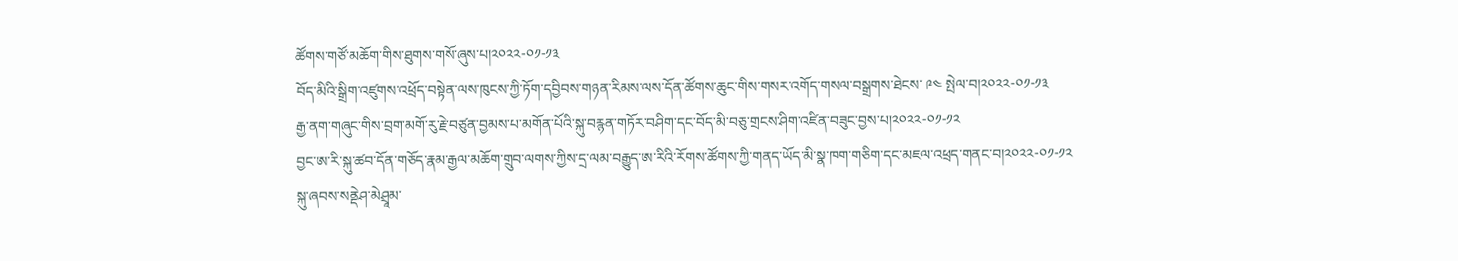ཚོགས་གཙོ་མཆོག་གིས་ཐུགས་གསོ་ཞུས་པ།༢༠༢༢-༠༡-༡༣
བོད་མིའི་སྒྲིག་འཛུགས་འཕྲོད་བསྟེན་ལས་ཁུངས་ཀྱི་ཏོག་དབྱིབས་གཉན་རིམས་ལས་དོན་ཚོགས་ཆུང་གིས་གསར་འགོད་གསལ་བསྒྲགས་ཐེངས་ ༩༤ སྤེལ་བ།༢༠༢༢-༠༡-༡༣
རྒྱ་ནག་གཞུང་གིས་བྲག་མགོ་རུ་རྗེ་བཙུན་བྱམས་པ་མགོན་པོའི་སྐུ་བརྙན་གཏོར་བཤིག་དང་བོད་མི་བཅུ་གྲངས་ཤིག་འཛིན་བཟུང་བྱས་པ།༢༠༢༢-༠༡-༡༢
བྱང་ཨ་རི་སྐུ་ཚབ་དོན་གཅོད་རྣམ་རྒྱལ་མཆོག་གྲུབ་ལགས་ཀྱིས་དྲ་ལམ་བརྒྱུད་ཨ་རིའི་རོགས་ཚོགས་ཀྱི་གནད་ཡོད་མི་སྣ་ཁག་གཅིག་དང་མཇལ་འཕྲད་གནང་བ།༢༠༢༢-༠༡-༡༢
སྐུ་ཞབས་སནྡེཤ་མེཤྲཱམ་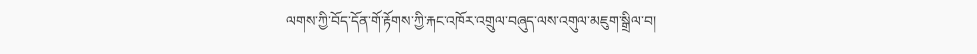ལགས་ཀྱི་བོད་དོན་གོ་རྟོགས་ཀྱི་རྐང་འཁོར་འགྲུལ་བཞུད་ལས་འགུལ་མཇུག་སྒྲིལ་བ།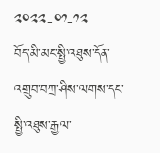༢༠༢༢-༠༡-༡༢
བོད་མི་མང་སྤྱི་འཐུས་དོན་འགྲུབ་བཀྲ་ཤིས་ལགས་དང་སྤྱི་འཐུས་རྒྱལ་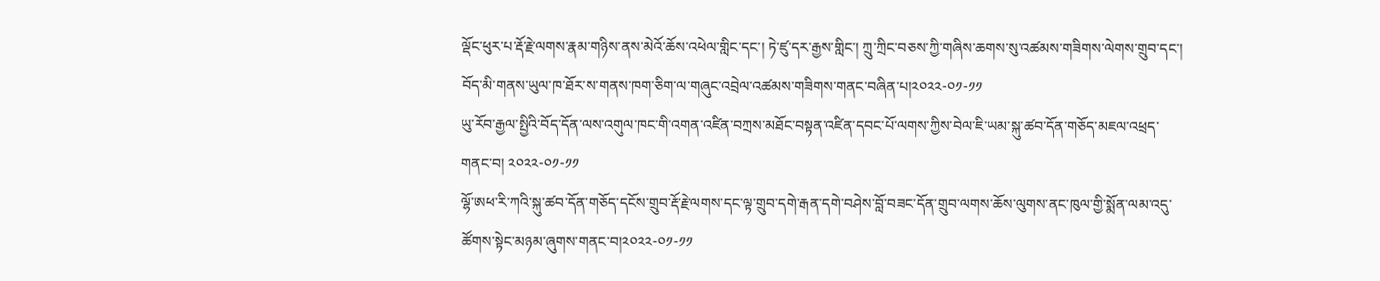ལྡོང་ཕུར་པ་རྡོ་རྗེ་ལགས་རྣམ་གཉིས་ནས་མེའོ་ཆོས་འཕེལ་གླིང་དང་། ཏེ་ཛུ་དར་རྒྱས་གླིང་། ཀྲུ་ཀྲིང་བཅས་ཀྱི་གཞིས་ཆགས་སུ་འཚམས་གཟིགས་ལེགས་གྲུབ་དང་། བོད་མི་གནས་ཡུལ་ཁ་ཐོར་ས་གནས་ཁག་ཅིག་ལ་གཞུང་འབྲེལ་འཚམས་གཟིགས་གནང་བཞིན་པ།༢༠༢༢-༠༡-༡༡
ཡུ་རོབ་རྒྱལ་སྤྱིའི་བོད་དོན་ལས་འགུལ་ཁང་གི་འགན་འཛིན་བཀྲས་མཐོང་བསྟན་འཛིན་དབང་པོ་ལགས་ཀྱིས་བེལ་ཇི་ཡམ་སྐུ་ཚབ་དོན་གཅོད་མཇལ་འཕྲད་གནང་བ། ༢༠༢༢-༠༡-༡༡
ལྷོ་ཨཕ་རི་ཀའི་སྐུ་ཚབ་དོན་གཅོད་དངོས་གྲུབ་རྡོ་རྗེ་ལགས་དང་ལྟ་གྲུབ་དགེ་རྒན་དགེ་བཤེས་བློ་བཟང་དོན་གྲུབ་ལགས་ཆོས་ལུགས་ནང་ཁུལ་གྱི་སྨོན་ལམ་འདུ་ཚོགས་སྟེང་མཉམ་ཞུགས་གནང་བ།༢༠༢༢-༠༡-༡༡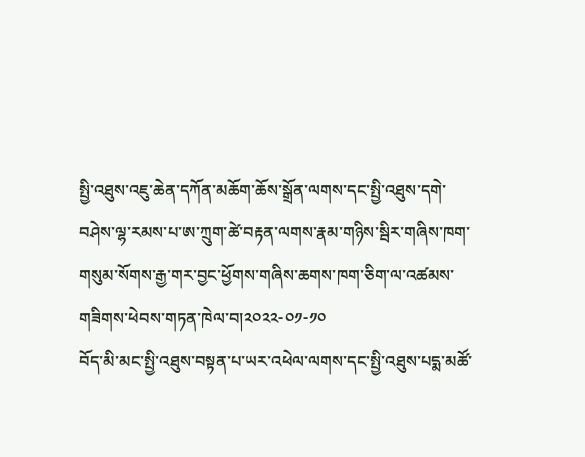སྤྱི་འཐུས་འཇུ་ཆེན་དཀོན་མཆོག་ཆོས་སྒྲོན་ལགས་དང་སྤྱི་འཐུས་དགེ་བཤེས་ལྷ་རམས་པ་ཨ་ཀྲུག་ཚེ་བརྟན་ལགས་རྣམ་གཉིས་སྦིར་གཞིས་ཁག་གསུམ་སོགས་རྒྱ་གར་བྱང་ཕྱོགས་གཞིས་ཆགས་ཁག་ཅིག་ལ་འཚམས་གཟིགས་ཕེབས་གཏན་ཁེལ་བ།༢༠༢༢-༠༡-༡༠
བོད་མི་མང་སྤྱི་འཐུས་བསྟན་པ་ཡར་འཕེལ་ལགས་དང་སྤྱི་འཐུས་པདྨ་མཚོ་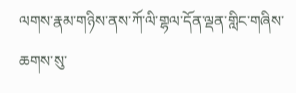ལགས་རྣམ་གཉིས་ནས་ཀོ་ལི་གྷལ་དོན་ལྡན་གླིང་གཞིས་ཆགས་སུ་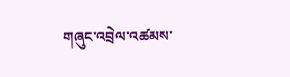གཞུང་འབྲེལ་འཚམས་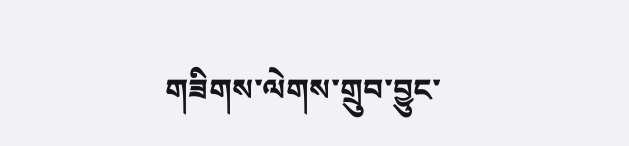གཟིགས་ལེགས་གྲུབ་བྱུང་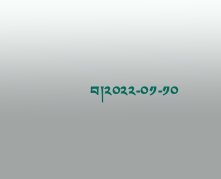བ།༢༠༢༢-༠༡-༡༠